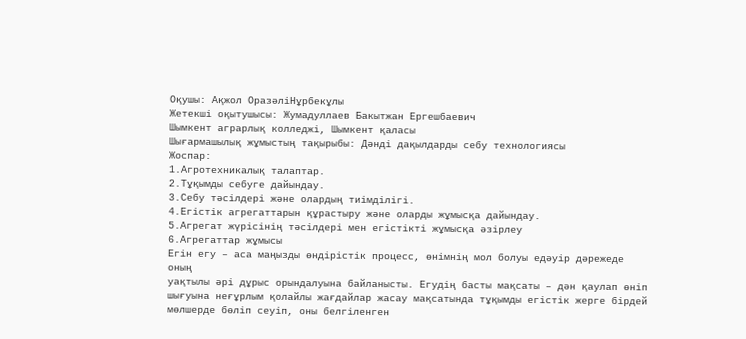Оқушы: Ақжол ОразәліНұрбекұлы
Жетекші оқытушысы: Жумадуллаев Бакытжан Ергешбаевич
Шымкент аграрлық колледжі, Шымкент қаласы
Шығармашылық жұмыстың тақырыбы: Дәнді дақылдарды себу технологиясы
Жоспар:
1.Агротехникалық талаптар.
2.Тұқымды себуге дайындау.
3.Себу тәсілдері және олардың тиімділігі.
4.Егістік агрегаттарын құрастыру және оларды жұмысқа дайындау.
5.Агрегат жүрісінің тәсілдері мен егістікті жұмысқа әзірлеу
6.Агрегаттар жұмысы
Егін егу – аса маңызды өндірістік процесс, өнімнің мол болуы едәуір дәрежеде оның
уақтылы әрі дұрыс орындалуына байланысты. Егудің басты мақсаты – дән қаулап өніп
шығуына неғұрлым қолайлы жағдайлар жасау мақсатында тұқымды егістік жерге бірдей
мөлшерде бөліп сеуіп, оны белгіленген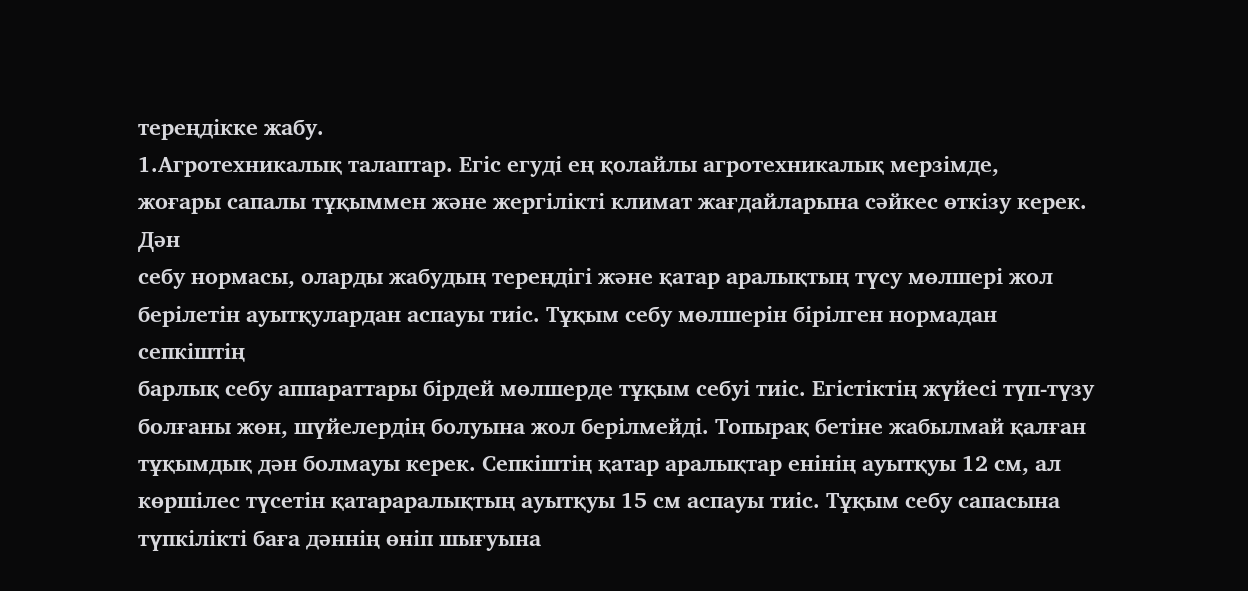тереңдікке жабу.
1.Агротехникалық талаптар. Егіс егуді ең қолайлы агротехникалық мерзімде,
жоғары сапалы тұқыммен және жергілікті климат жағдайларына сәйкес өткізу керек. Дән
себу нормасы, оларды жабудың тереңдігі және қатар аралықтың түсу мөлшері жол
берілетін ауытқулардан аспауы тиіс. Тұқым себу мөлшерін бірілген нормадан сепкіштің
барлық себу аппараттары бірдей мөлшерде тұқым себуі тиіс. Егістіктің жүйесі түп-түзу
болғаны жөн, шүйелердің болуына жол берілмейді. Топырақ бетіне жабылмай қалған
тұқымдық дән болмауы керек. Сепкіштің қатар аралықтар енінің ауытқуы 12 см, ал
көршілес түсетін қатараралықтың ауытқуы 15 см аспауы тиіс. Тұқым себу сапасына
түпкілікті баға дәннің өніп шығуына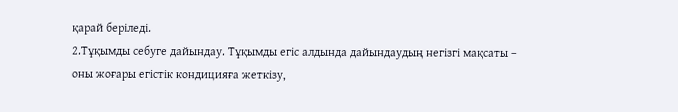қарай беріледі.
2.Тұқымды себуге дайындау. Тұқымды егіс алдында дайындаудың негізгі мақсаты –
оны жоғары егістік кондицияға жеткізу,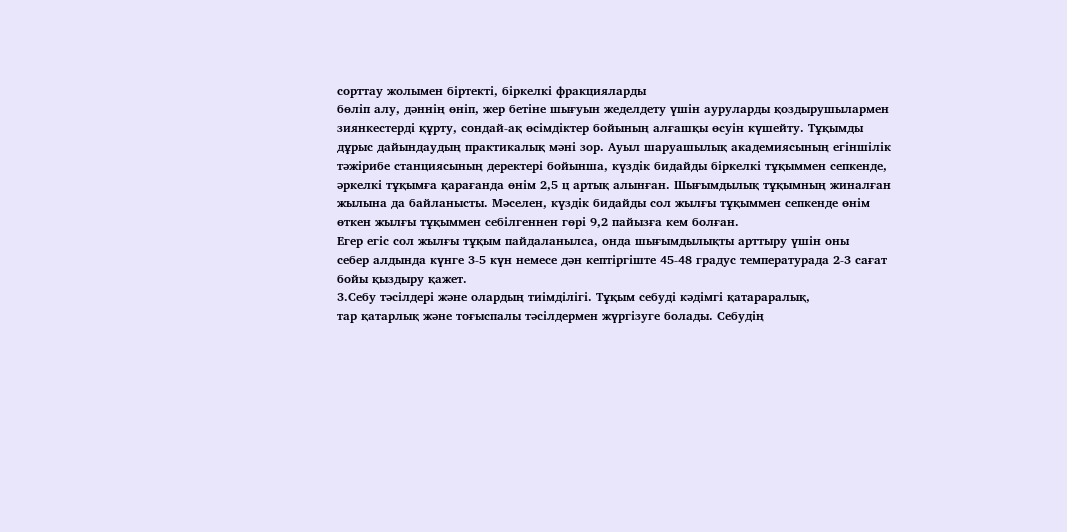сорттау жолымен біртекті, біркелкі фракцияларды
бөліп алу, дәннің өніп, жер бетіне шығуын жеделдету үшін ауруларды қоздырушылармен
зиянкестерді құрту, сондай-ақ өсімдіктер бойының алғашқы өсуін күшейту. Тұқымды
дұрыс дайындаудың практикалық мәні зор. Ауыл шаруашылық академиясының егіншілік
тәжірибе станциясының деректері бойынша, күздік бидайды біркелкі тұқыммен сепкенде,
әркелкі тұқымға қарағанда өнім 2,5 ц артық алынған. Шығымдылық тұқымның жиналған
жылына да байланысты. Мәселен, күздік бидайды сол жылғы тұқыммен сепкенде өнім
өткен жылғы тұқыммен себілгеннен гөрі 9,2 пайызға кем болған.
Егер егіс сол жылғы тұқым пайдаланылса, онда шығымдылықты арттыру үшін оны
себер алдында күнге 3-5 күн немесе дән кептіргіште 45-48 градус температурада 2-3 сағат
бойы қыздыру қажет.
3.Себу тәсілдері және олардың тиімділігі. Тұқым себуді кәдімгі қатараралық,
тар қатарлық және тоғыспалы тәсілдермен жүргізуге болады. Себудің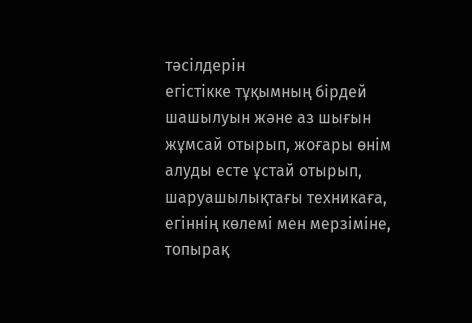тәсілдерін
егістікке тұқымның бірдей шашылуын және аз шығын жұмсай отырып, жоғары өнім
алуды есте ұстай отырып, шаруашылықтағы техникаға, егіннің көлемі мен мерзіміне,
топырақ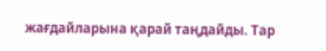жағдайларына қарай таңдайды. Тар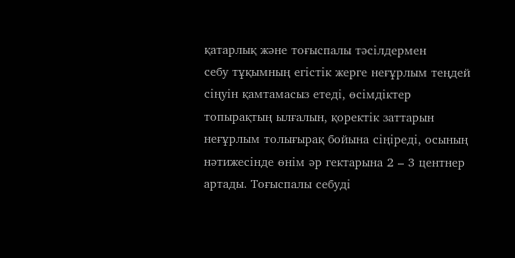қатарлық және тоғыспалы тәсілдермен
себу тұқымның егістік жерге неғұрлым теңдей сіңуін қамтамасыз етеді, өсімдіктер
топырақтың ылғалын, қоректік заттарын неғұрлым толығырақ бойына сіңіреді, осының
нәтижесінде өнім әр гектарына 2 – 3 центнер артады. Тоғыспалы себуді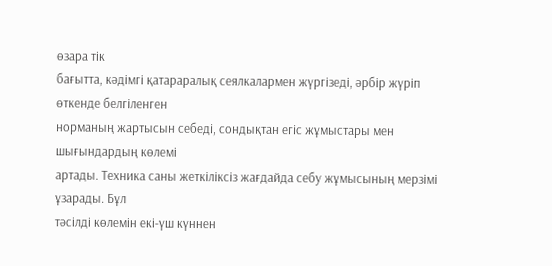өзара тік
бағытта, кәдімгі қатараралық сеялкалармен жүргізеді, әрбір жүріп өткенде белгіленген
норманың жартысын себеді, сондықтан егіс жұмыстары мен шығындардың көлемі
артады. Техника саны жеткіліксіз жағдайда себу жұмысының мерзімі ұзарады. Бұл
тәсілді көлемін екі-үш күннен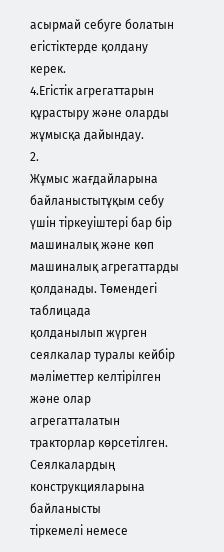асырмай себуге болатын егістіктерде қолдану керек.
4.Егістік агрегаттарын құрастыру және оларды жұмысқа дайындау.
2.
Жұмыс жағдайларына байланыстытұқым себу үшін тіркеуіштері бар бір
машиналық және көп машиналық агрегаттарды қолданады. Төмендегі таблицада
қолданылып жүрген сеялкалар туралы кейбір мәліметтер келтірілген және олар
агрегатталатын тракторлар көрсетілген. Сеялкалардың конструкцияларына байланысты
тіркемелі немесе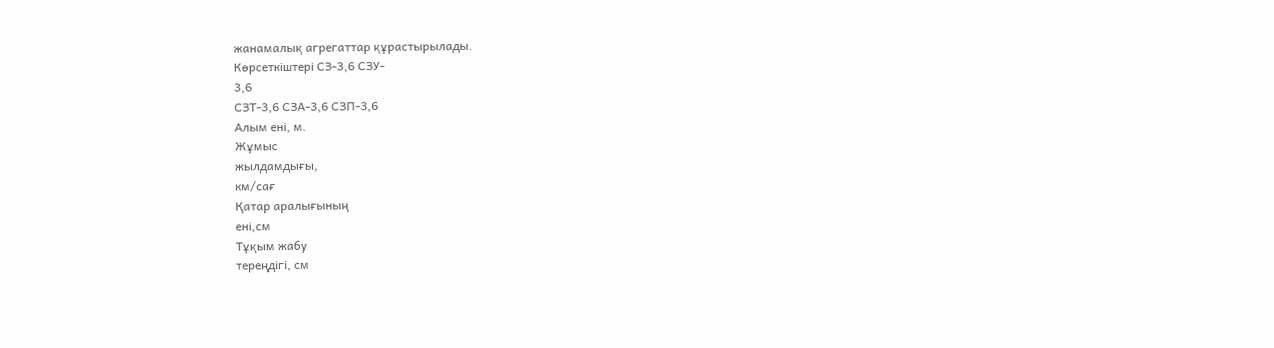жанамалық агрегаттар құрастырылады.
Көрсеткіштері СЗ-3,6 СЗУ-
3,6
СЗТ-3,6 СЗА-3,6 СЗП-3,6
Алым ені, м.
Жұмыс
жылдамдығы,
км/сағ
Қатар аралығының
ені,см
Тұқым жабу
тереңдігі, см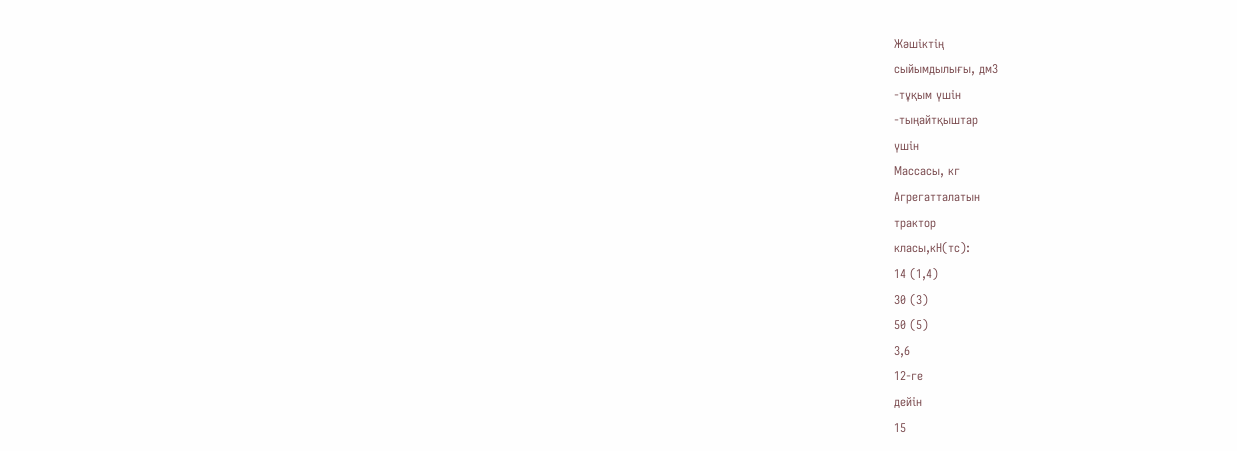Жәшіктің
сыйымдылығы, дм3
-тұқым үшін
-тыңайтқыштар
үшін
Массасы, кг
Агрегатталатын
трактор
класы,кН(тс):
14 (1,4)
30 (3)
50 (5)
3,6
12-ге
дейін
15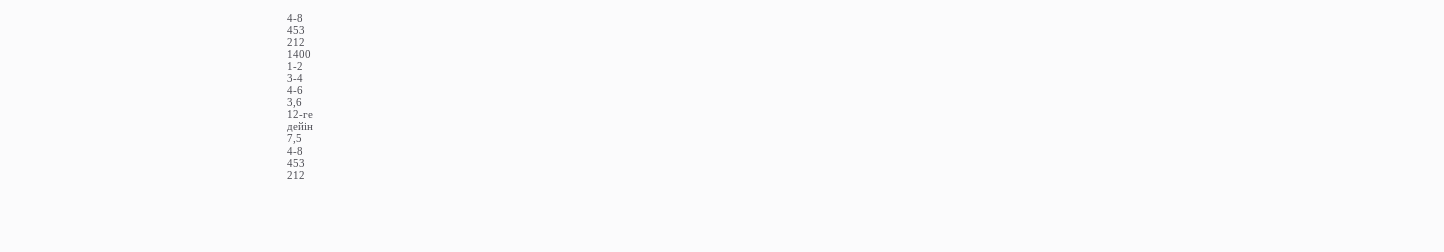4-8
453
212
1400
1-2
3-4
4-6
3,6
12-ге
дейін
7,5
4-8
453
212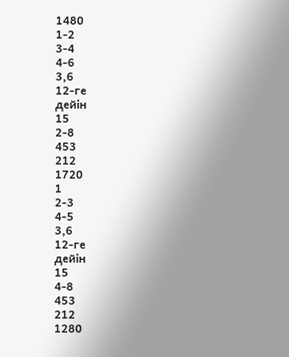1480
1-2
3-4
4-6
3,6
12-ге
дейін
15
2-8
453
212
1720
1
2-3
4-5
3,6
12-ге
дейін
15
4-8
453
212
1280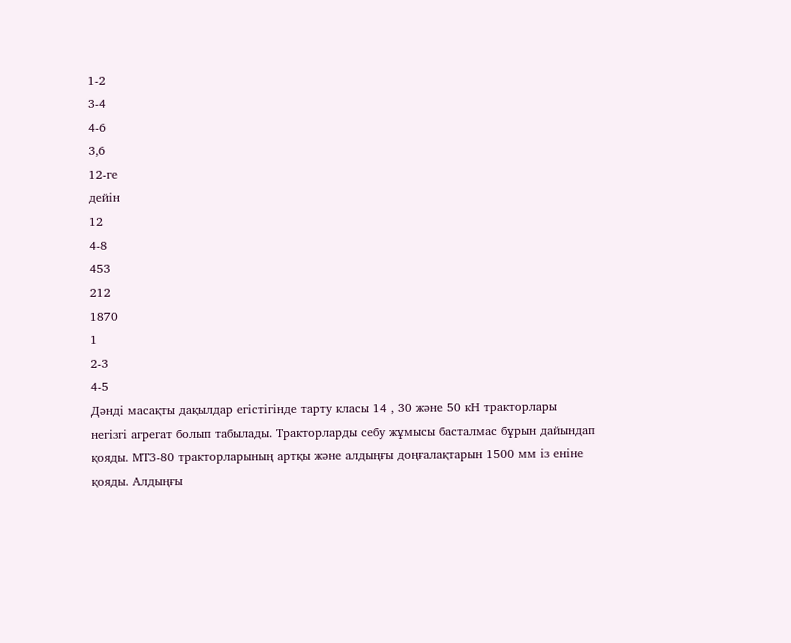1-2
3-4
4-6
3,6
12-ге
дейін
12
4-8
453
212
1870
1
2-3
4-5
Дәнді масақты дақылдар егістігінде тарту класы 14 , 30 және 50 кН тракторлары
негізгі агрегат болып табылады. Тракторларды себу жұмысы басталмас бұрын дайындап
қояды. МТЗ-80 тракторларының артқы және алдыңғы доңғалақтарын 1500 мм із еніне
қояды. Алдыңғы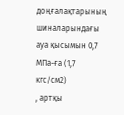доңғалақтарының шиналарындағы ауа қысымын 0,7 МПа-ға (1,7 кгс/см2)
, артқы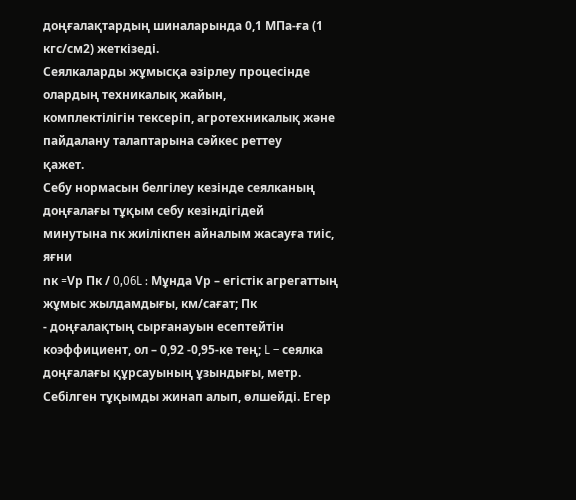доңғалақтардың шиналарында 0,1 МПа-ға (1 кгс/см2) жеткізеді.
Сеялкаларды жұмысқа әзірлеу процесінде олардың техникалық жайын,
комплектілігін тексеріп, агротехникалық және пайдалану талаптарына сәйкес реттеу
қажет.
Себу нормасын белгілеу кезінде сеялканың доңғалағы тұқым себу кезіндігідей
минутына nк жиілікпен айналым жасауға тиіс, яғни
nк =Vр Пк / 0,06L : Мұнда Vр – егістік агрегаттың жұмыс жылдамдығы, км/сағат; Пк
- доңғалақтың сырғанауын есептейтін коэффициент, ол – 0,92 -0,95-ке тең; L – сеялка
доңғалағы құрсауының ұзындығы, метр.
Себілген тұқымды жинап алып, өлшейді. Егер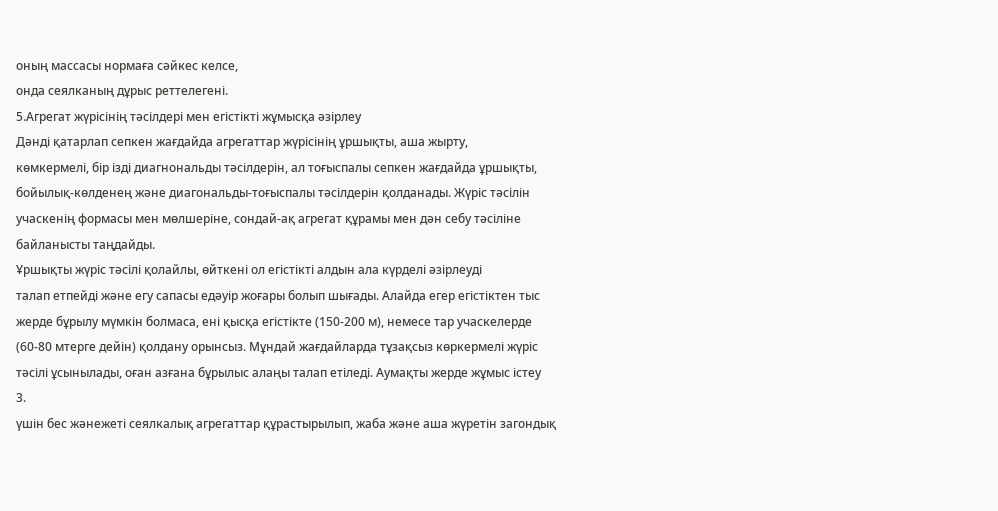оның массасы нормаға сәйкес келсе,
онда сеялканың дұрыс реттелегені.
5.Агрегат жүрісінің тәсілдері мен егістікті жұмысқа әзірлеу
Дәнді қатарлап сепкен жағдайда агрегаттар жүрісінің ұршықты, аша жырту,
көмкермелі, бір ізді диагнональды тәсілдерін, ал тоғыспалы сепкен жағдайда ұршықты,
бойылық-көлденең және диагональды-тоғыспалы тәсілдерін қолданады. Жүріс тәсілін
учаскенің формасы мен мөлшеріне, сондай-ақ агрегат құрамы мен дән себу тәсіліне
байланысты таңдайды.
Ұршықты жүріс тәсілі қолайлы, өйткені ол егістікті алдын ала күрделі әзірлеуді
талап етпейді және егу сапасы едәуір жоғары болып шығады. Алайда егер егістіктен тыс
жерде бұрылу мүмкін болмаса, ені қысқа егістікте (150-200 м), немесе тар учаскелерде
(60-80 мтерге дейін) қолдану орынсыз. Мұндай жағдайларда тұзақсыз көркермелі жүріс
тәсілі ұсынылады, оған азғана бұрылыс алаңы талап етіледі. Аумақты жерде жұмыс істеу
3.
үшін бес жәнежеті сеялкалық агрегаттар құрастырылып, жаба және аша жүретін загондық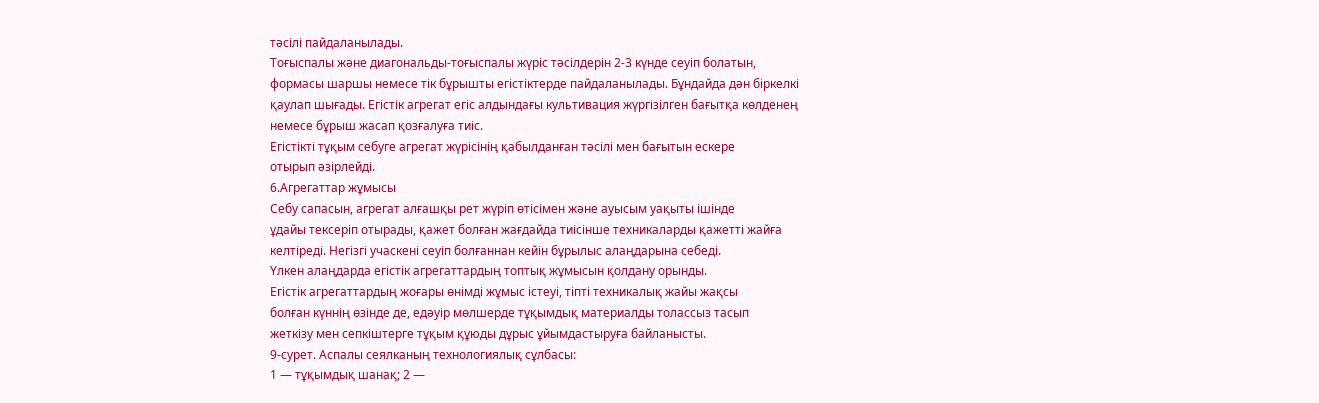тәсілі пайдаланылады.
Тоғыспалы және диагональды-тоғыспалы жүріс тәсілдерін 2-3 күнде сеуіп болатын,
формасы шаршы немесе тік бұрышты егістіктерде пайдаланылады. Бұндайда дән біркелкі
қаулап шығады. Егістік агрегат егіс алдындағы культивация жүргізілген бағытқа көлденең
немесе бұрыш жасап қозғалуға тиіс.
Егістікті тұқым себуге агрегат жүрісінің қабылданған тәсілі мен бағытын ескере
отырып әзірлейді.
6.Агрегаттар жұмысы
Себу сапасын, агрегат алғашқы рет жүріп өтісімен және ауысым уақыты ішінде
ұдайы тексеріп отырады, қажет болған жағдайда тиісінше техникаларды қажетті жайға
келтіреді. Негізгі учаскені сеуіп болғаннан кейін бұрылыс алаңдарына себеді.
Үлкен алаңдарда егістік агрегаттардың топтық жұмысын қолдану орынды.
Егістік агрегаттардың жоғары өнімді жұмыс істеуі, тіпті техникалық жайы жақсы
болған күннің өзінде де, едәуір мөлшерде тұқымдық материалды толассыз тасып
жеткізу мен сепкіштерге тұқым құюды дұрыс ұйымдастыруға байланысты.
9-сурет. Аспалы сеялканың технологиялық сұлбасы:
1 — тұқымдық шанақ; 2 —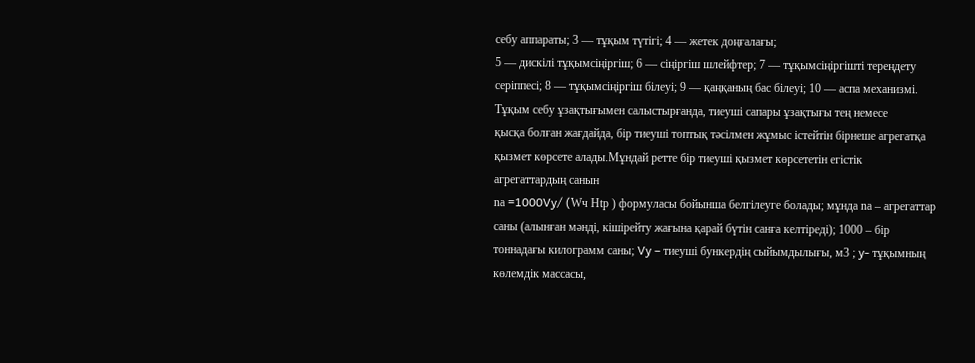себу аппараты; 3 — тұқым түтігі; 4 — жетек доңғалағы;
5 — дискілі тұқымсіңіргіш; 6 — сіңіргіш шлейфтер; 7 — тұқымсіңіргішті тереңдету
серіппесі; 8 — тұқымсіңіргіш білеуі; 9 — қаңқаның бас білеуі; 10 — аспа механизмі.
Тұқым себу ұзақтығымен салыстырғанда, тиеуші сапары ұзақтығы тең немесе
қысқа болған жағдайда, бір тиеуші топтық тәсілмен жұмыс істейтін бірнеше агрегатқа
қызмет көрсете алады.Мұндай ретте бір тиеуші қызмет көрсететін егістік
агрегаттардың санын
nа =1000Vy/ (Wч Htр ) формуласы бойынша белгілеуге болады; мұнда nа – агрегаттар
саны (алынған мәнді, кішірейту жағына қарай бүтін санға келтіреді); 1000 – бір
тоннадағы килограмм саны; Vy – тиеуші бункердің сыйымдылығы, м3 ; y- тұқымның
көлемдік массасы,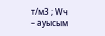т/м3 ; Wч – ауысым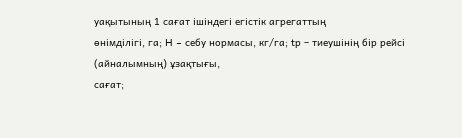уақытының 1 сағат ішіндегі егістік агрегаттың
өнімділігі, га; H – себу нормасы, кг/га; tр – тиеушінің бір рейсі (айналымның) ұзақтығы,
сағат;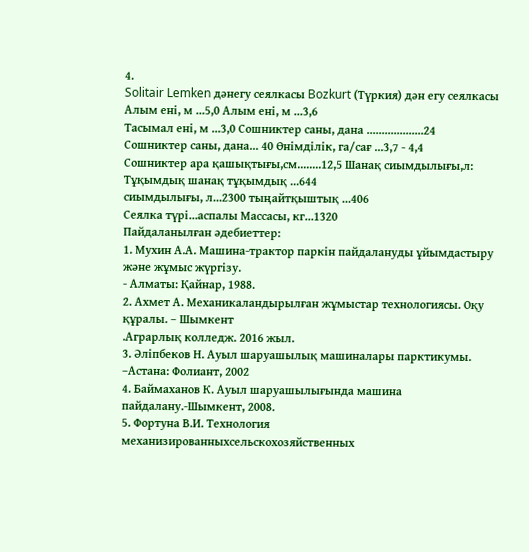4.
Solitair Lemken дәнегу сеялкасы Bozkurt (Түркия) дән егу сеялкасы
Алым ені, м ...5,0 Алым ені, м ...3,6
Тасымал ені, м ...3,0 Сошниктер саны, дана ...................24
Сошниктер саны, дана... 40 Өнімділік, га/сағ ...3,7 - 4,4
Сошниктер ара қашықтығы,см........12,5 Шанақ сиымдылығы,л:
Тұқымдық шанақ тұқымдық ...644
сиымдылығы, л...2300 тыңайтқыштық ...406
Сеялка түрі...аспалы Массасы, кг...1320
Пайдаланылған әдебиеттер:
1. Мухин А.А. Машина-трактор паркін пайдалануды ұйымдастыру және жұмыс жүргізу.
- Алматы: Қайнар, 1988.
2. Ахмет А. Механикаландырылған жұмыстар технологиясы. Оқу құралы. – Шымкент
.Аграрлық колледж. 2016 жыл.
3. Әліпбеков Н. Ауыл шаруашылық машиналары парктикумы. –Астана: Фолиант, 2002
4. Баймаханов К. Ауыл шаруашылығында машина пайдалану.-Шымкент, 2008.
5. Фортуна В.И. Технология механизированныхсельскохозяйственных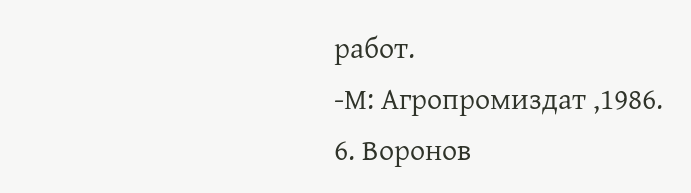работ.
-М: Агропромиздат ,1986.
6. Воронов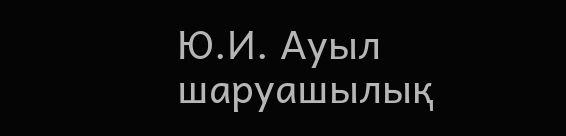Ю.И. Ауыл шаруашылық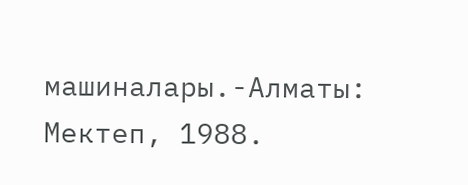машиналары.-Алматы: Мектеп, 1988.